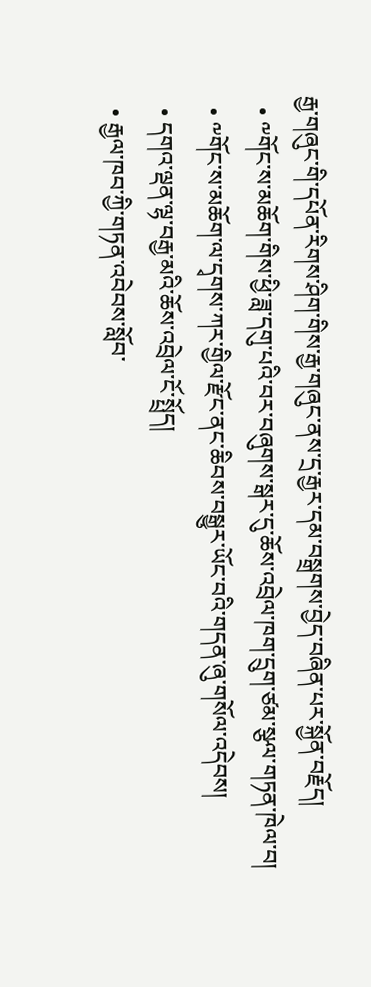རྒྱ་གཞུང་གི་དཔོན་རིགས་ཤིག་གིས་རྒྱ་གཞུང་ནས་དྲ་རྒྱར་དམ་བསྒྲགས་བྱེད་བཞིན་པར་སྐྱོན་བརྗོད།
  • ༸གོང་ས་མཆོག་གིས་ཕྱི་ཟླ་དགུ་པའི་བར་བཞུགས་སྒར་དུ་ཆོས་འབྲེལ་ཁག་དྲུག་ཙམ་སྩལ་གཏན་ཁེལ་བ།
  • ༸གོང་ས་མཆོག་ལ་དྭགས་ཀར་གྱིལ་རྫོང་ནང་ཆིབས་བསྒྱུར་ཡོང་བའི་གདན་ཞུ་གསོལ་འདེབས།
  • དགའ་ལྡན་ལྷ་བརྒྱ་མའི་ཆོས་འབྲེལ་ངོ་སྤྲོད།
  • རྒྱལ་ཁབ་ཀྱི་གཏན་འབེབས་སློབ་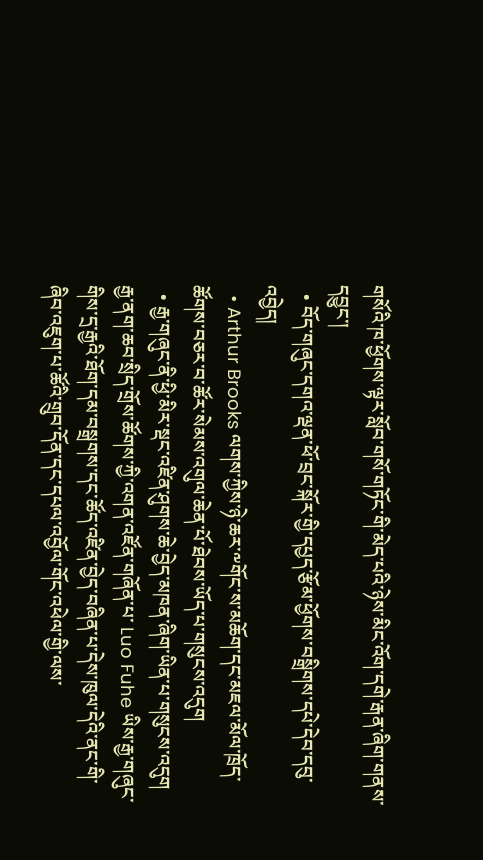གསོའི་ཁ་ཕྱོགས་ལྟར་སློབ་གསོ་གཏོང་གི་མེད་པའི་ཉེས་མིང་འོག་དགེ་རྒན་ཞིག་གནས་དབྱུང་།
  • བོད་གཞུང་དགའ་ལྡན་ཕོ་བྲང་སྐོར་གྱི་དཔྱད་རྩོམ་ཕྱོགས་བསྒྲིགས་དཔེ་དེབ་དབུ་འབྱེད།
  • Arthur Brooks ལགས་ཀྱིས་ཉེ་ཆར་༸གོང་ས་མཆོག་དང་མཇལ་མོལ་ཁྲོད་ཚོགས་བཅར་བ་ཚོར་སེམས་འགུལ་ཆེན་པོ་ཐེབས་ཡོད་པ་གསུངས་འདུག
  • རྒྱ་གཞུང་ནི་ཕྱི་མིར་སྡང་འཛིན་ཤུགས་ཆེ་བྱེད་མཁན་ཞིག་ཡིན་པ་གསུངས་འདུག
རྒྱ་ནག་ཆབ་སྲིད་གྲོས་ཚོགས་ཀྱི་འགན་འཛོན་གཞོན་པ་ Luo Fuhe ཡིས་རྒྱ་གཞུང་གིས་དྲ་རྒྱའི་ཐོག་དམ་བསྒྲགས་དང་ཚོད་འཛིན་བྱེད་བཞིན་པ་དེས་ཁུལ་དེའི་ནང་གི་ཞིབ་འཇུག་པ་ཚོའི་གྲུབ་དོན་དང་དཔལ་འབྱོལ་གོང་འཕེལ་གྱི་ལས་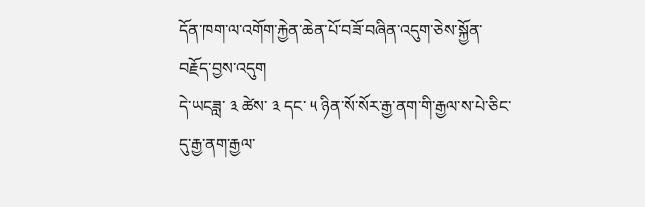དོན་ཁག་ལ་འགོག་རྐྱེན་ཆེན་པོ་བཟོ་བཞིན་འདུག་ཅེས་སྐྱོན་བརྗོད་བྱས་འདུག
དེ་ཡངཟླ་ ༣ ཚེས་ ༣ དང་ ༥ ཉིན་སོ་སོར་རྒྱ་ནག་གི་རྒྱལ་ས་པེ་ཅིང་དུ་རྒྱ་ནག་རྒྱལ་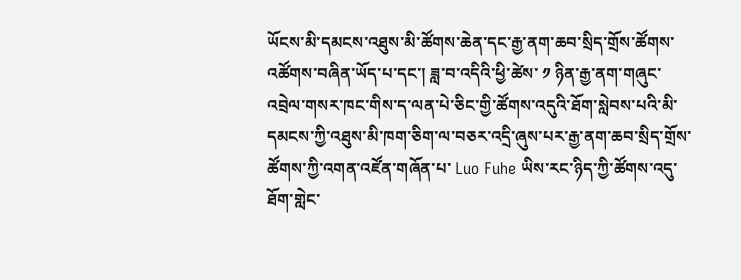ཡོངས་མི་དམངས་འཐུས་མི་ཚོགས་ཆེན་དང་རྒྱ་ནག་ཆབ་སྲིད་གྲོས་ཚོགས་འཚོགས་བཞིན་ཡོད་པ་དང་། ཟླ་བ་འདིའི་ཕྱི་ཚེས་ ༡ ཉིན་རྒྱ་ནག་གཞུང་འབྲེལ་གསར་ཁང་གིས་ད་ལན་པེ་ཅིང་གྱི་ཚོགས་འདུའི་ཐོག་སླེབས་པའི་མི་དམངས་ཀྱི་འཐུས་མི་ཁག་ཅིག་ལ་བཅར་འདྲི་ཞུས་པར་རྒྱ་ནག་ཆབ་སྲིད་གྲོས་ཚོགས་ཀྱི་འགན་འཛོན་གཞོན་པ་ Luo Fuhe ཡིས་རང་ཉིད་ཀྱི་ཚོགས་འདུ་ཐོག་གླེང་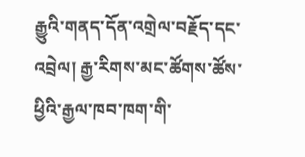རྒྱུའི་གནད་དོན་འགྲེལ་བརྗོད་དང་འབྲེལ། རྒྱ་རིགས་མང་ཚོགས་ཚོས་ཕྱིའི་རྒྱལ་ཁབ་ཁག་གི་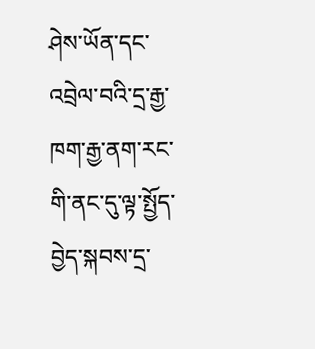ཤེས་ཡོན་དང་འབྲེལ་བའི་དྲ་རྒྱ་ཁག་རྒྱ་ནག་རང་གི་ནང་དུ་ལྟ་སྤྱོད་བྱེད་སྐབས་དྲ་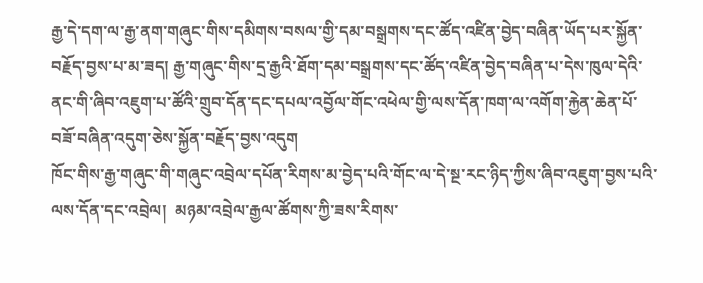རྒྱ་དེ་དག་ལ་རྒྱ་ནག་གཞུང་གིས་དམིགས་བསལ་གྱི་དམ་བསྒྲགས་དང་ཚོད་འཛིན་བྱེད་བཞིན་ཡོད་པར་སྐྱོན་བརྗོད་བྱས་པ་མ་ཟད། རྒྱ་གཞུང་གིས་དྲ་རྒྱའི་ཐོག་དམ་བསྒྲགས་དང་ཚོད་འཛིན་བྱེད་བཞིན་པ་དེས་ཁུལ་དེའི་ནང་གི་ཞིབ་འཇུག་པ་ཚོའི་གྲུབ་དོན་དང་དཔལ་འབྱོལ་གོང་འཕེལ་གྱི་ལས་དོན་ཁག་ལ་འགོག་རྐྱེན་ཆེན་པོ་བཟོ་བཞིན་འདུག་ཅེས་སྐྱོན་བརྗོད་བྱས་འདུག
ཁོང་གིས་རྒྱ་གཞུང་གི་གཞུང་འབྲེལ་དཔོན་རིགས་མ་བྱེད་པའི་གོང་ལ་དེ་སྔ་རང་ཉིད་ཀྱིས་ཞིབ་འཇུག་བྱས་པའི་ལས་དོན་དང་འབྲེལ།  མཉམ་འབྲེལ་རྒྱལ་ཚོགས་ཀྱི་ཟས་རིགས་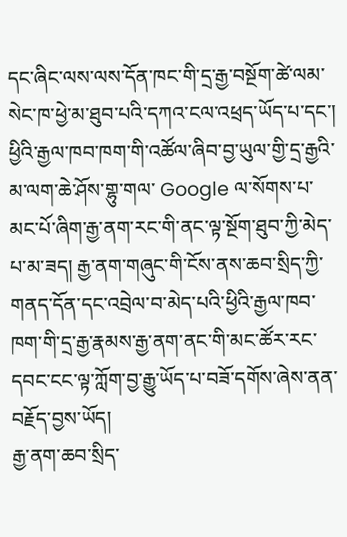དང་ཞིང་ལས་ལས་དོན་ཁང་གི་དྲ་རྒྱ་བསྔོག་ཚེ་ལམ་སེང་ཁ་ཕྱེ་མ་ཐུབ་པའི་དཀའ་ངལ་འཕྲད་ཡོད་པ་དང་། ཕྱིའི་རྒྱལ་ཁབ་ཁག་གི་འཚོལ་ཞིབ་བྱ་ཡུལ་གྱི་དྲ་རྒྱའི་མ་ལག་ཆེ་ཤོས་གྷུ་གལ་ Google ལ་སོགས་པ་མང་པོ་ཞིག་རྒྱ་ནག་རང་གི་ནང་ལྟ་སྔོག་ཐུབ་ཀྱི་མེད་པ་མ་ཟད། རྒྱ་ནག་གཞུང་གི་ངོས་ནས་ཆབ་སྲིད་ཀྱི་གནད་དོན་དང་འབྲེལ་བ་མེད་པའི་ཕྱིའི་རྒྱལ་ཁབ་ཁག་གི་དྲ་རྒྱ་རྣམས་རྒྱ་ནག་ནང་གི་མང་ཚོར་རང་དབང་ངང་ལྟ་ཀློག་བྱ་རྒྱུ་ཡོད་པ་བཟོ་དགོས་ཞེས་ནན་བརྗོད་བྱས་ཡོད།
རྒྱ་ནག་ཆབ་སྲིད་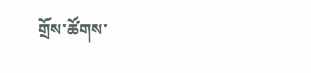གྲོས་ཚོགས་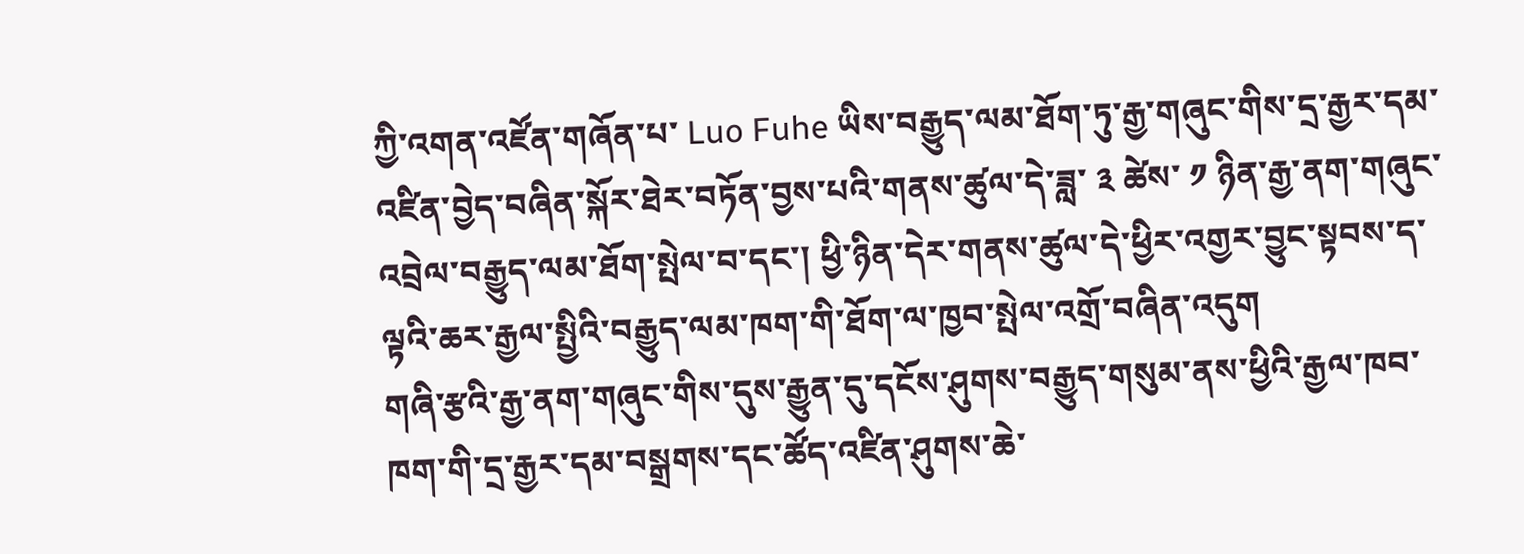ཀྱི་འགན་འཛོན་གཞོན་པ་ Luo Fuhe ཡིས་བརྒྱུད་ལམ་ཐོག་ཏུ་རྒྱ་གཞུང་གིས་དྲ་རྒྱར་དམ་འཛིན་བྱེད་བཞིན་སྐོར་ཐེར་བཏོན་བྱས་པའི་གནས་ཚུལ་དེ་ཟླ་ ༣ ཚེས་ ༡ ཉིན་རྒྱ་ནག་གཞུང་འབྲེལ་བརྒྱུད་ལམ་ཐོག་སྤེལ་བ་དང་། ཕྱི་ཉིན་དེར་གནས་ཚུལ་དེ་ཕྱིར་འགྱར་བྱུང་སྟབས་ད་ལྟའི་ཆར་རྒྱལ་སྤྱིའི་བརྒྱུད་ལམ་ཁག་གི་ཐོག་ལ་ཁྱབ་སྤེལ་འགྲོ་བཞིན་འདུག
གཞི་རྩའི་རྒྱ་ནག་གཞུང་གིས་དུས་རྒྱུན་དུ་དངོས་ཤུགས་བརྒྱུད་གསུམ་ནས་ཕྱིའི་རྒྱལ་ཁབ་ཁག་གི་དྲ་རྒྱར་དམ་བསྒྲགས་དང་ཚོད་འཛིན་ཤུགས་ཆེ་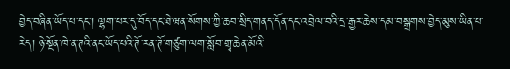བྱེད་བཞིན་ཡོད་པ་དང་། ལྷག་པར་དུ་བོད་དང་ཐེ་ཝན་སོགས་ཀྱི་ཆབ་སྲིད་གནད་དོན་དང་འབྲེལ་བའི་དྲ་རྒྱར་ཆེས་དམ་བསྒྲགས་བྱེད་མུས་ཡིན་པ་རེད། ཉེ་སྔོན་ཁེ་ན་ཊའི་ནང་ཡོད་པའི་ཊོ་རན་ཊོ་གཙུག་ལག་སློབ་གྲྭ་ཆེན་མོའི་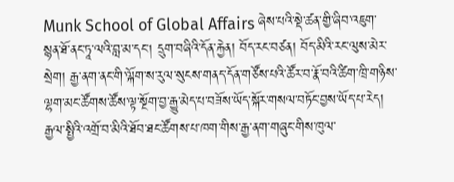Munk School of Global Affairs ཞེས་པའི་སྡེ་ཚན་གྱི་ཞིབ་འཇུག་སྙན་ཐོ་ནང་ཏཱ་ལའི་བླ་མ་དང། དྲུག་བཞིའི་དོན་རྐྱེན། བོད་རང་བཙན། བོད་མིའི་རང་ལུས་མེར་སྲེག། རྒྱ་ནག་ནང་གི་ལྐོག་ས་རུལ་སུངས་གནད་དོན་གཙོས་པའི་ཚོར་བ་རྣོ་བའི་ཚིག་ཁྲི་གཉིས་ལྷག་མང་ཚོགས་ཚོས་ལྟ་སྔོག་བྱ་རྒྱུ་མེད་པ་བཟོས་ཡོད་སྐོར་གསལ་བཏོང་བྱས་ཡོད་པ་རེད།
རྒྱལ་སྤྱིའི་འགྲོ་བ་མིའི་ཐོབ་ཐང་ཚོགས་པ་ཁག་གིས་རྒྱ་ནག་གཞུང་གིས་ཁུལ་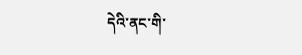དེའི་ནང་གི་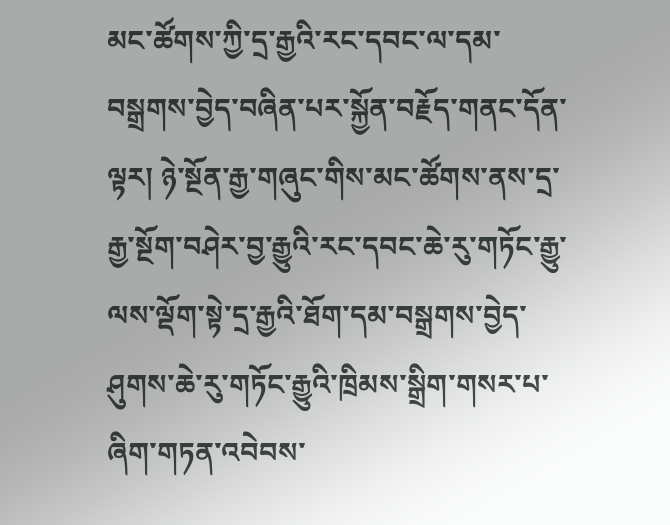མང་ཚོགས་ཀྱི་དྲ་རྒྱའི་རང་དབང་ལ་དམ་བསྒྲགས་བྱེད་བཞིན་པར་སྐྱོན་བརྗོད་གནང་དོན་ལྟར། ཉེ་སྔོན་རྒྱ་གཞུང་གིས་མང་ཚོགས་ནས་དྲ་རྒྱ་སྔོག་བཤེར་བྱ་རྒྱུའི་རང་དབང་ཆེ་རུ་གཏོང་རྒྱུ་ལས་ལྡོག་སྟེ་དྲ་རྒྱའི་ཐོག་དམ་བསྒྲགས་བྱེད་ཤུགས་ཆེ་རུ་གཏོང་རྒྱུའི་ཁྲིམས་སྒྲིག་གསར་པ་ཞིག་གཏན་འབེབས་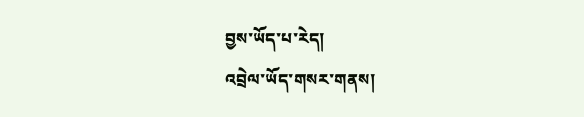བྱས་ཡོད་པ་རེད།
འབྲེལ་ཡོད་གསར་གནས།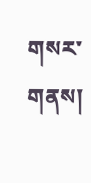གསར་གནས།